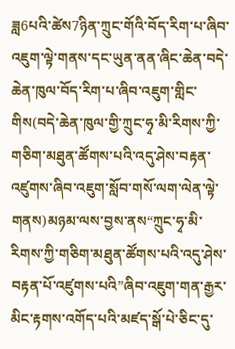ཟླ6པའི་ཚེས7ཉིན་ཀྲུང་གོའི་བོད་རིག་པ་ཞིབ་འཇུག་ལྟེ་གནས་དང་ཡུན་ནན་ཞིང་ཆེན་བདེ་ཆེན་ཁུལ་བོད་རིག་པ་ཞིབ་འཇུག་གླིང་གིས(བདེ་ཆེན་ཁུལ་གྱི་ཀྲུང་ཧྭ་མི་རིགས་ཀྱི་གཅིག་མཐུན་ཚོགས་པའི་འདུ་ཤེས་བརྟན་འཛུགས་ཞིབ་འཇུག་སློབ་གསོ་ལག་ལེན་ལྟེ་གནས)མཉམ་ལས་བྱས་ནས“ཀྲུང་ཧྭ་མི་རིགས་ཀྱི་གཅིག་མཐུན་ཚོགས་པའི་འདུ་ཤེས་བརྟན་པོ་འཛུགས་པའི”ཞིབ་འཇུག་གན་རྒྱར་མིང་རྟགས་འགོད་པའི་མཛད་སྒོ་པེ་ཅིང་དུ་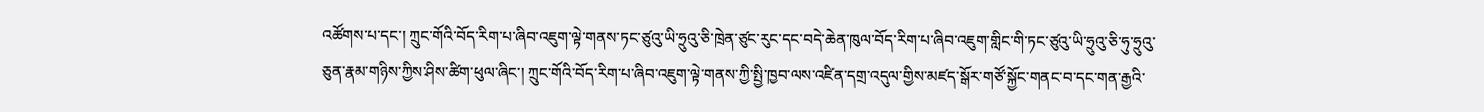འཚོགས་པ་དང་། ཀྲུང་གོའི་བོད་རིག་པ་ཞིབ་འཇུག་ལྟེ་གནས་ཏང་ཙུའུ་ཡི་ཧྲུའུ་ཅི་ཁྲེན་ཙུང་རུང་དང་བདེ་ཆེན་ཁུལ་བོད་རིག་པ་ཞིབ་འཇུག་གླིང་གི་ཏང་ཙུའུ་ཡི་ཧྲུའུ་ཅི་ཧུ་ཧྲུའུ་ཅུན་རྣམ་གཉིས་ཀྱིས་ཤིས་ཚིག་ཕུལ་ཞིང་། ཀྲུང་གོའི་བོད་རིག་པ་ཞིབ་འཇུག་ལྟེ་གནས་ཀྱི་སྤྱི་ཁྱབ་ལས་འཛིན་དགྲ་འདུལ་གྱིས་མཛད་སྒོར་གཙོ་སྐྱོང་གནང་བ་དང་གན་རྒྱའི་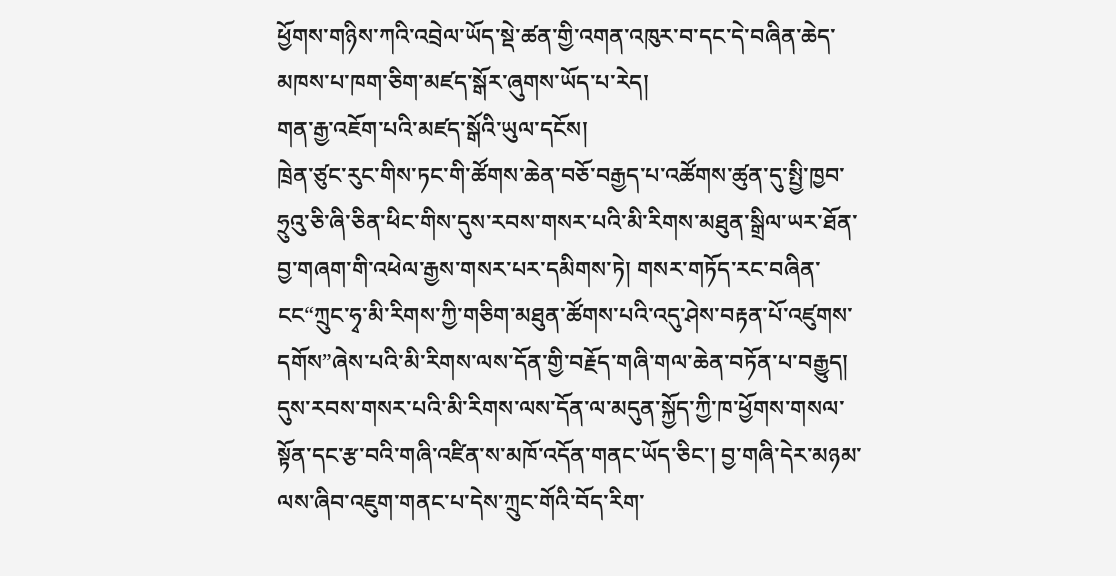ཕྱོགས་གཉིས་ཀའི་འབྲེལ་ཡོད་སྡེ་ཚན་གྱི་འགན་འཁུར་བ་དང་དེ་བཞིན་ཆེད་མཁས་པ་ཁག་ཅིག་མཛད་སྒོར་ཞུགས་ཡོད་པ་རེད།
གན་རྒྱ་འཇོག་པའི་མཛད་སྒོའི་ཡུལ་དངོས།
ཁྲེན་ཙུང་རུང་གིས་ཏང་གི་ཚོགས་ཆེན་བཅོ་བརྒྱད་པ་འཚོགས་ཚུན་དུ་སྤྱི་ཁྱབ་ཧྲུའུ་ཅི་ཞི་ཅིན་ཕིང་གིས་དུས་རབས་གསར་པའི་མི་རིགས་མཐུན་སྒྲིལ་ཡར་ཐོན་བྱ་གཞག་གི་འཕེལ་རྒྱས་གསར་པར་དམིགས་ཏེ། གསར་གཏོད་རང་བཞིན་ངང“ཀྲུང་ཧྭ་མི་རིགས་ཀྱི་གཅིག་མཐུན་ཚོགས་པའི་འདུ་ཤེས་བརྟན་པོ་འཛུགས་དགོས”ཞེས་པའི་མི་རིགས་ལས་དོན་གྱི་བརྗོད་གཞི་གལ་ཆེན་བཏོན་པ་བརྒྱུད། དུས་རབས་གསར་པའི་མི་རིགས་ལས་དོན་ལ་མདུན་སྐྱོད་ཀྱི་ཁ་ཕྱོགས་གསལ་སྟོན་དང་རྩ་བའི་གཞི་འཛིན་ས་མཁོ་འདོན་གནང་ཡོད་ཅིང་། བྱ་གཞི་དེར་མཉམ་ལས་ཞིབ་འཇུག་གནང་པ་དེས་ཀྲུང་གོའི་བོད་རིག་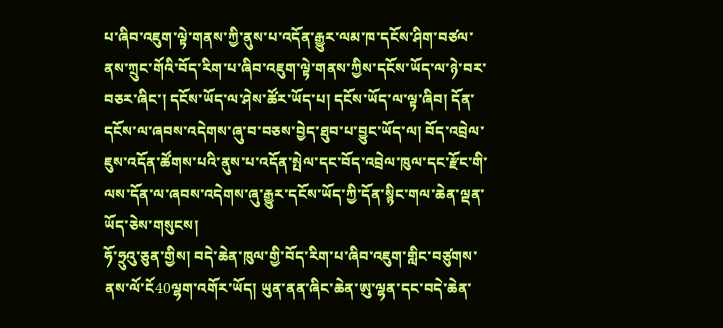པ་ཞིབ་འཇུག་ལྟེ་གནས་ཀྱི་ནུས་པ་འདོན་རྒྱུར་ལམ་ཁ་དངོས་ཤིག་བཙལ་ནས་ཀྲུང་གོའི་བོད་རིག་པ་ཞིབ་འཇུག་ལྟེ་གནས་ཀྱིས་དངོས་ཡོད་ལ་ཉེ་བར་བཅར་ཞིང་། དངོས་ཡོད་ལ་ཤེས་ཚོར་ཡོད་པ། དངོས་ཡོད་ལ་ལྟ་ཞིབ། དོན་དངོས་ལ་ཞབས་འདེགས་ཞུ་བ་བཅས་བྱེད་ཐུབ་པ་བྱུང་ཡོད་ལ། བོད་འབྲེལ་ཇུས་འདོན་ཚོགས་པའི་ནུས་པ་འདོན་སྤེལ་དང་བོད་འབྲེལ་ཁུལ་དང་རྫོང་གི་ལས་དོན་ལ་ཞབས་འདེགས་ཞུ་རྒྱུར་དངོས་ཡོད་ཀྱི་དོན་སྙིང་གལ་ཆེན་ལྡན་ཡོད་ཅེས་གསུངས།
ཧོ་ཧྲུའུ་ཅུན་གྱིས། བདེ་ཆེན་ཁུལ་གྱི་བོད་རིག་པ་ཞིབ་འཇུག་གླིང་བཙུགས་ནས་ལོ་ངོ40ལྷག་འགོར་ཡོད། ཡུན་ནན་ཞིང་ཆེན་ཨུ་ལྷན་དང་བདེ་ཆེན་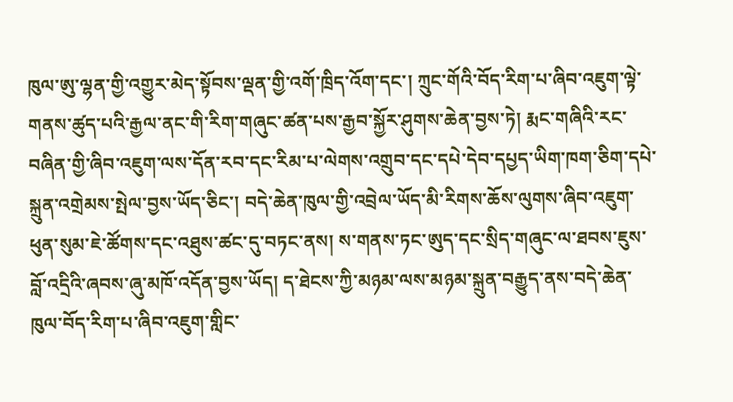ཁུལ་ཨུ་ལྷན་གྱི་འགྱུར་མེད་སྟོབས་ལྡན་གྱི་འགོ་ཁྲིད་འོག་དང་། ཀྲུང་གོའི་བོད་རིག་པ་ཞིབ་འཇུག་ལྟེ་གནས་ཚུད་པའི་རྒྱལ་ནང་གི་རིག་གཞུང་ཚན་པས་རྒྱབ་སྐྱོར་ཤུགས་ཆེན་བྱས་ཏེ། རྨང་གཞིའི་རང་བཞིན་གྱི་ཞིབ་འཇུག་ལས་དོན་རབ་དང་རིམ་པ་ལེགས་འགྲུབ་དང་དཔེ་དེབ་དཔྱད་ཡིག་ཁག་ཅིག་དཔེ་སྐྲུན་འགྲེམས་སྤེལ་བྱས་ཡོད་ཅིང་། བདེ་ཆེན་ཁུལ་གྱི་འབྲེལ་ཡོད་མི་རིགས་ཆོས་ལུགས་ཞིབ་འཇུག་ཕུན་སུམ་ཇེ་ཚོགས་དང་འཐུས་ཚང་དུ་བཏང་ནས། ས་གནས་ཏང་ཨུད་དང་སྲིད་གཞུང་ལ་ཐབས་ཇུས་བློ་འདྲིའི་ཞབས་ཞུ་མཁོ་འདོན་བྱས་ཡོད། ད་ཐེངས་ཀྱི་མཉམ་ལས་མཉམ་སྐྲུན་བརྒྱུད་ནས་བདེ་ཆེན་ཁུལ་བོད་རིག་པ་ཞིབ་འཇུག་གླིང་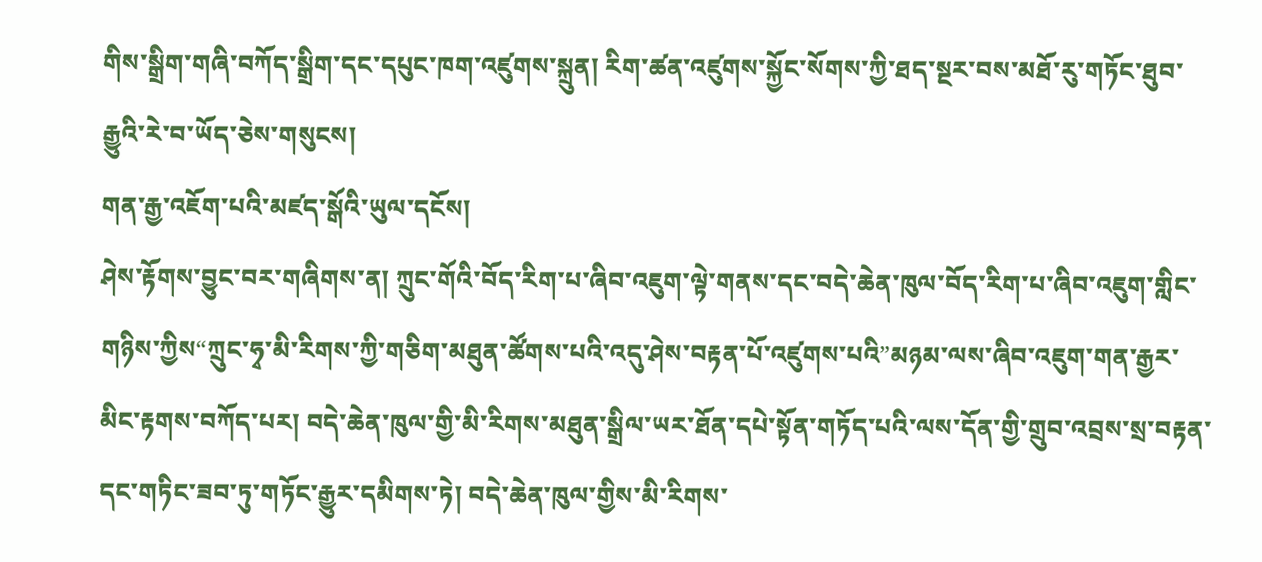གིས་སྒྲིག་གཞི་བཀོད་སྒྲིག་དང་དཔུང་ཁག་འཛུགས་སྐྲུན། རིག་ཚན་འཛུགས་སྐྱོང་སོགས་ཀྱི་ཐད་སྔར་བས་མཐོ་རུ་གཏོང་ཐུབ་རྒྱུའི་རེ་བ་ཡོད་ཅེས་གསུངས།
གན་རྒྱ་འཇོག་པའི་མཛད་སྒོའི་ཡུལ་དངོས།
ཤེས་རྟོགས་བྱུང་བར་གཞིགས་ན། ཀྲུང་གོའི་བོད་རིག་པ་ཞིབ་འཇུག་ལྟེ་གནས་དང་བདེ་ཆེན་ཁུལ་བོད་རིག་པ་ཞིབ་འཇུག་གླིང་གཉིས་ཀྱིས“ཀྲུང་ཧྭ་མི་རིགས་ཀྱི་གཅིག་མཐུན་ཚོགས་པའི་འདུ་ཤེས་བརྟན་པོ་འཛུགས་པའི”མཉམ་ལས་ཞིབ་འཇུག་གན་རྒྱར་མིང་རྟགས་བཀོད་པར། བདེ་ཆེན་ཁུལ་གྱི་མི་རིགས་མཐུན་སྒྲིལ་ཡར་ཐོན་དཔེ་སྟོན་གཏོད་པའི་ལས་དོན་གྱི་གྲུབ་འབྲས་སྲ་བརྟན་དང་གཏིང་ཟབ་ཏུ་གཏོང་རྒྱུར་དམིགས་ཏེ། བདེ་ཆེན་ཁུལ་གྱིས་མི་རིགས་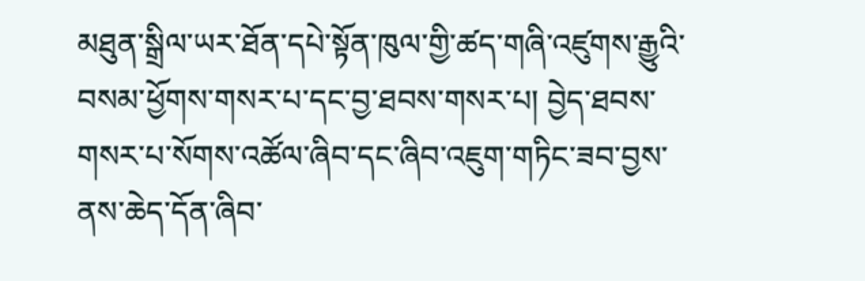མཐུན་སྒྲིལ་ཡར་ཐོན་དཔེ་སྟོན་ཁུལ་གྱི་ཚད་གཞི་འཛུགས་རྒྱུའི་བསམ་ཕྱོགས་གསར་པ་དང་བྱ་ཐབས་གསར་པ། བྱེད་ཐབས་གསར་པ་སོགས་འཚོལ་ཞིབ་དང་ཞིབ་འཇུག་གཏིང་ཟབ་བྱས་ནས་ཆེད་དོན་ཞིབ་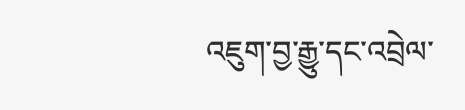འཇུག་བྱ་རྒྱུ་དང་འབྲེལ་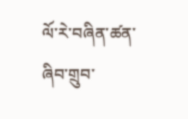ལོ་རེ་བཞིན་ཚན་ཞིབ་གྲུབ་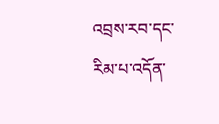འབྲས་རབ་དང་རིམ་པ་འདོན་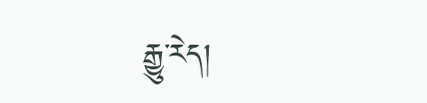རྒྱུ་རེད།